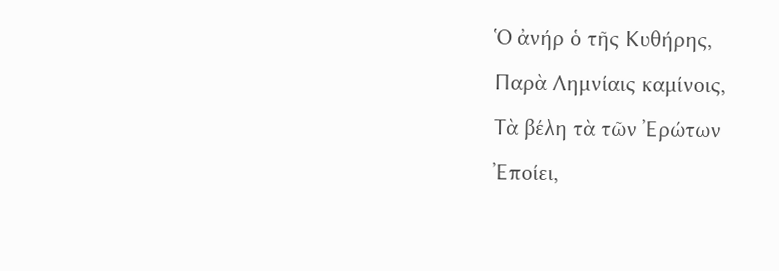Ὁ ἀνήρ ὁ τῆς Κυθήρης,
Παρὰ Λημνίαις καμίνoις,
Τὰ βέλη τὰ τῶν Ἐρώτων
Ἐποίει,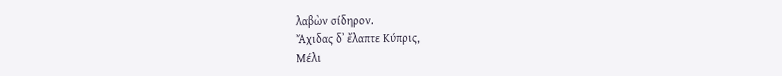λαβὼν σίδηρον.
Ἄχιδας δ᾽ ἔλαπτε Κύπρις,
Μέλι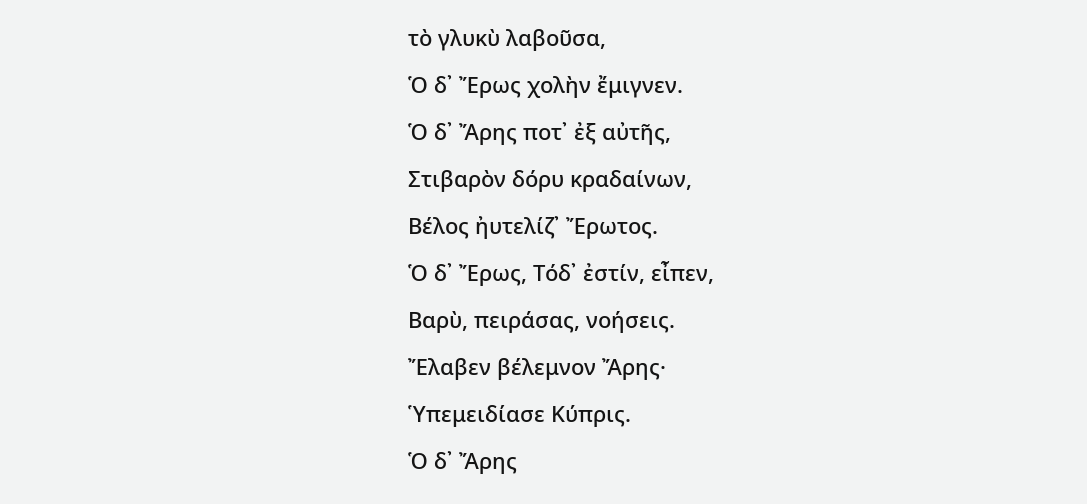τὸ γλυκὺ λαβοῦσα,
Ὁ δ᾽ Ἔρως χολὴν ἔμιγνεν.
Ὁ δ᾽ Ἄρης ποτ᾽ ἐξ αὐτῆς,
Στιβαρὸν δόρυ κραδαίνων,
Βέλος ἠυτελίζ᾽ Ἔρωτος.
Ὁ δ᾽ Ἔρως, Τόδ᾽ ἐστίν, εἶπεν,
Βαρὺ, πειράσας, νοήσεις.
Ἔλαβεν βέλεμνον Ἄρης·
Ὑπεμειδίασε Κύπρις.
Ὁ δ᾽ Ἄρης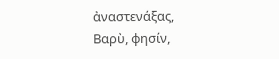ἀναστενάξας,
Βαρὺ, φησίν,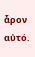ἆρον αὐτό.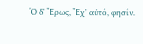Ὁ δ᾽ Ἔρως, Ἔχ᾽ αὐτό, φησίν.